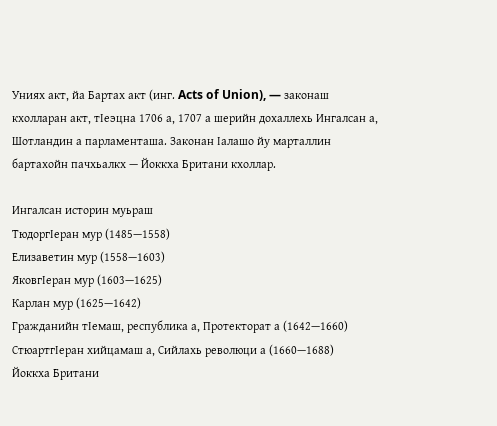Униях акт, йа Бартах акт (инг. Acts of Union), — законаш кхолларан акт, тӀеэцна 1706 а, 1707 а шерийн дохаллехь Ингалсан а, Шотландин а парламенташа. Законан Ӏалашо йу марталлин бартахойн пачхьалкх — Йоккха Британи кхоллар.

Ингалсан историн муьраш
ТюдоргӀеран мур (1485—1558)
Елизаветин мур (1558—1603)
ЯковгӀеран мур (1603—1625)
Карлан мур (1625—1642)
Гражданийн тӀемаш, республика а, Протекторат а (1642—1660)
СтюартгӀеран хийцамаш а, Сийлахь революци а (1660—1688)
Йоккха Британи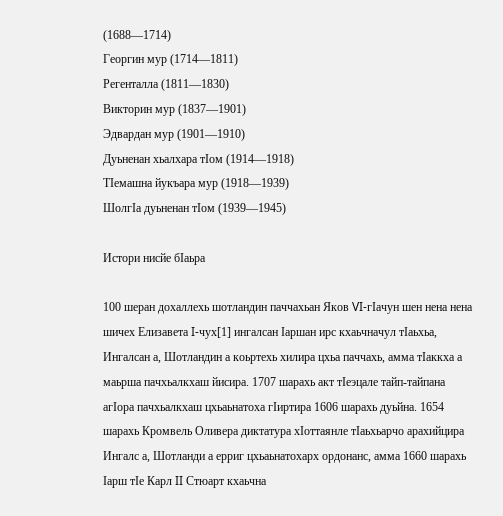(1688—1714)
Георгин мур (1714—1811)
Регенталла (1811—1830)
Викторин мур (1837—1901)
Эдвардан мур (1901—1910)
Дуьненан хьалхара тӀом (1914—1918)
ТӀемашна йукъара мур (1918—1939)
ШолгӀа дуьненан тӀом (1939—1945)

Истори нисйе бӀаьра

100 шеран дохаллехь шотландин паччахьан Яков VI-гӀачун шен нена нена шичех Елизавета I-чух[1] ингалсан Ӏаршан ирс кхаьчначул тӀаьхьа, Ингалсан а, Шотландин а коьртехь хилира цхьа паччахь, амма тӀаккха а маьрша пачхьалкхаш йисира. 1707 шарахь акт тӀеэцале тайп-тайпана агӀора пачхьалкхаш цхьаьнатоха гӀиртира 1606 шарахь дуьйна. 1654 шарахь Кромвель Оливера диктатура хӀоттаянле тӀаьхьарчо арахийцира Ингалс а, Шотланди а ерриг цхьаьнатохарх ордонанс, амма 1660 шарахь Ӏарш тӀе Карл II Стюарт кхаьчна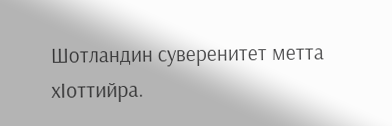Шотландин суверенитет метта хӀоттийра.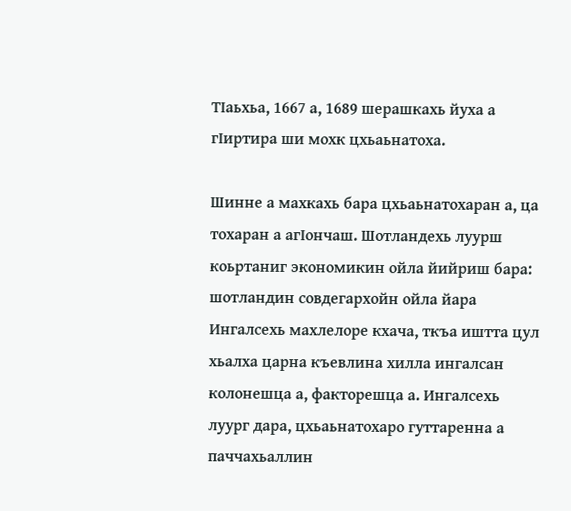ТӀаьхьа, 1667 а, 1689 шерашкахь йуха а гӀиртира ши мохк цхьаьнатоха.

Шинне а махкахь бара цхьаьнатохаран а, ца тохаран а агӀончаш. Шотландехь луурш коьртаниг экономикин ойла йийриш бара: шотландин совдегархойн ойла йара Ингалсехь махлелоре кхача, ткъа иштта цул хьалха царна къевлина хилла ингалсан колонешца а, факторешца а. Ингалсехь луург дара, цхьаьнатохаро гуттаренна а паччахьаллин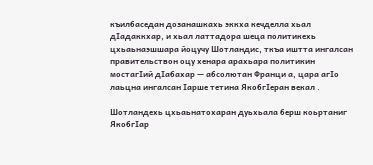къилбаседан дозанашкахь эккха кечделла хьал дӀадаккхар, и хьал латтадора шеца политикехь цхьаьнаэшшара йоцучу Шотландис, ткъа иштта ингалсан правительствон оцу хенара арахьара политикин мостагӀий дӀабахар — абсолютан Франци а, цара агӀо лаьцна ингалсан Ӏарше тетина ЯкобгӀеран векал .

Шотландехь цхьаьнатохаран дуьхьала берш коьртаниг ЯкобгӀар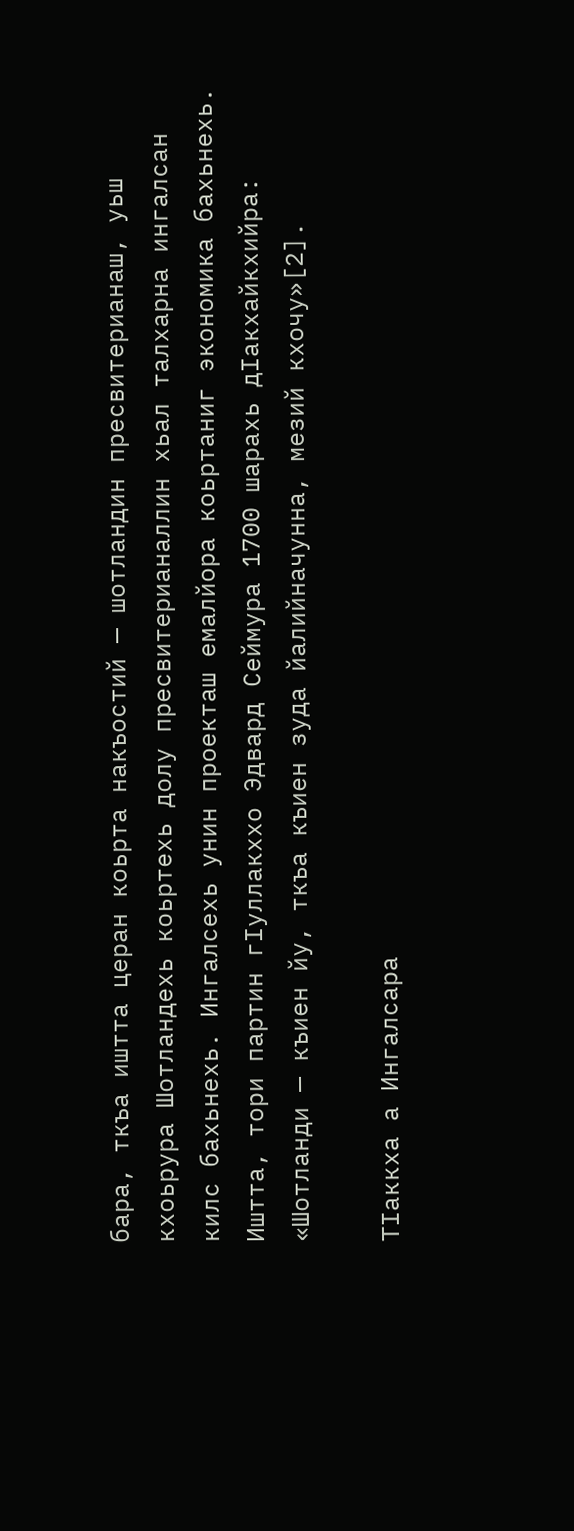бара, ткъа иштта церан коьрта накъостий — шотландин пресвитерианаш, уьш кхоьрура Шотландехь коьртехь долу пресвитерианаллин хьал талхарна ингалсан килс бахьнехь. Ингалсехь унин проекташ емалйора коьртаниг экономика бахьнехь. Иштта, тори партин гӀуллакххо Эдвард Сеймура 1700 шарахь дӀакхайкхийра: «Шотланди — къиен йу, ткъа къиен зуда йалийначунна, мезий кхочу»[2].

ТӀаккха а Ингалсара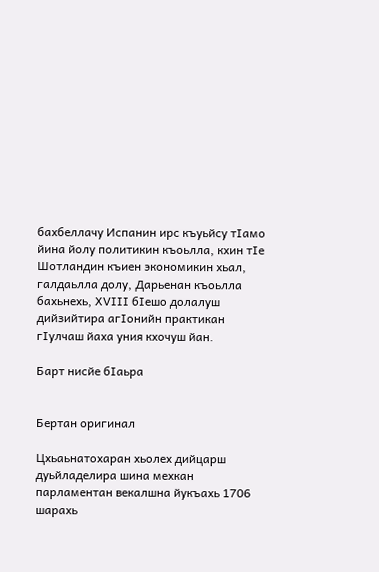бахбеллачу Испанин ирс къуьйсу тӀамо йина йолу политикин къоьлла, кхин тӀе Шотландин къиен экономикин хьал, галдаьлла долу, Дарьенан къоьлла бахьнехь, XVIII бӀешо долалуш дийзийтира агӀонийн практикан гӀулчаш йаха уния кхочуш йан.

Барт нисйе бӀаьра


Бертан оригинал

Цхьаьнатохаран хьолех дийцарш дуьйладелира шина мехкан парламентан векалшна йукъахь 1706 шарахь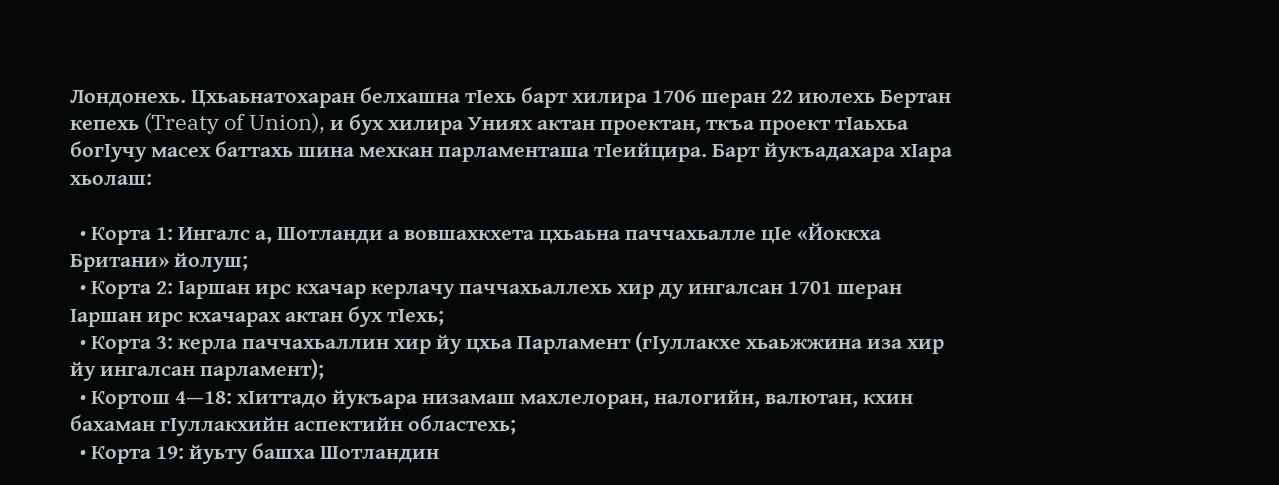Лондонехь. Цхьаьнатохаран белхашна тӀехь барт хилира 1706 шеран 22 июлехь Бертан кепехь (Treaty of Union), и бух хилира Униях актан проектан, ткъа проект тӀаьхьа богӀучу масех баттахь шина мехкан парламенташа тӀеийцира. Барт йукъадахара хӀара хьолаш:

  • Корта 1: Ингалс а, Шотланди а вовшахкхета цхьаьна паччахьалле цӀе «Йоккха Британи» йолуш;
  • Корта 2: Ӏаршан ирс кхачар керлачу паччахьаллехь хир ду ингалсан 1701 шеран Ӏаршан ирс кхачарах актан бух тӀехь;
  • Корта 3: керла паччахьаллин хир йу цхьа Парламент (гӀуллакхе хьаьжжина иза хир йу ингалсан парламент);
  • Кортош 4—18: хӀиттадо йукъара низамаш махлелоран, налогийн, валютан, кхин бахаман гӀуллакхийн аспектийн областехь;
  • Корта 19: йуьту башха Шотландин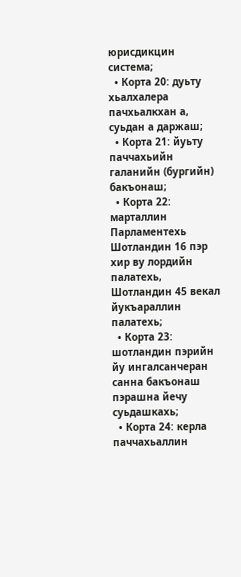юрисдикцин система;
  • Корта 20: дуьту хьалхалера пачхьалкхан а, суьдан а даржаш;
  • Корта 21: йуьту паччахьийн галанийн (бургийн) бакъонаш;
  • Корта 22: марталлин Парламентехь Шотландин 16 пэр хир ву лордийн палатехь, Шотландин 45 векал йукъараллин палатехь;
  • Корта 23: шотландин пэрийн йу ингалсанчеран санна бакъонаш пэрашна йечу суьдашкахь;
  • Корта 24: керла паччахьаллин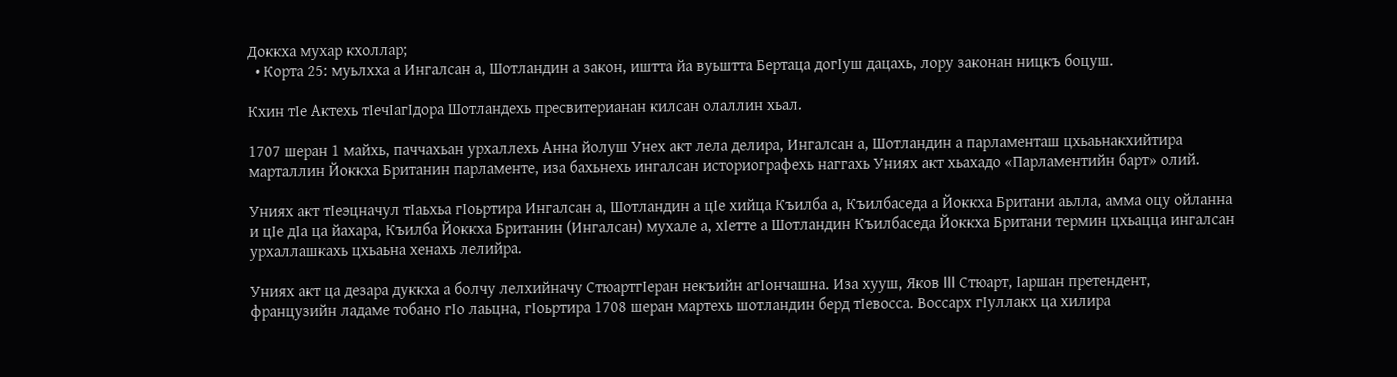Доккха мухар кхоллар;
  • Корта 25: муьлхха а Ингалсан а, Шотландин а закон, иштта йа вуьштта Бертаца догӀуш дацахь, лору законан ницкъ боцуш.

Кхин тӀе Актехь тӀечӀагӀдора Шотландехь пресвитерианан килсан олаллин хьал.

1707 шеран 1 майхь, паччахьан урхаллехь Анна йолуш Унех акт лела делира, Ингалсан а, Шотландин а парламенташ цхьаьнакхийтира марталлин Йоккха Британин парламенте, иза бахьнехь ингалсан историографехь наггахь Униях акт хьахадо «Парламентийн барт» олий.

Униях акт тӀеэцначул тӀаьхьа гӀоьртира Ингалсан а, Шотландин а цӀе хийца Къилба а, Къилбаседа а Йоккха Британи аьлла, амма оцу ойланна и цӀе дӀа ца йахара, Къилба Йоккха Британин (Ингалсан) мухале а, хӀетте а Шотландин Къилбаседа Йоккха Британи термин цхьацца ингалсан урхаллашкахь цхьаьна хенахь лелийра.

Униях акт ца дезара дуккха а болчу лелхийначу СтюартгӀеран некъийн агӀончашна. Иза хууш, Яков III Стюарт, Ӏаршан претендент, французийн ладаме тобано гӀо лаьцна, гӀоьртира 1708 шеран мартехь шотландин берд тӀевосса. Воссарх гӀуллакх ца хилира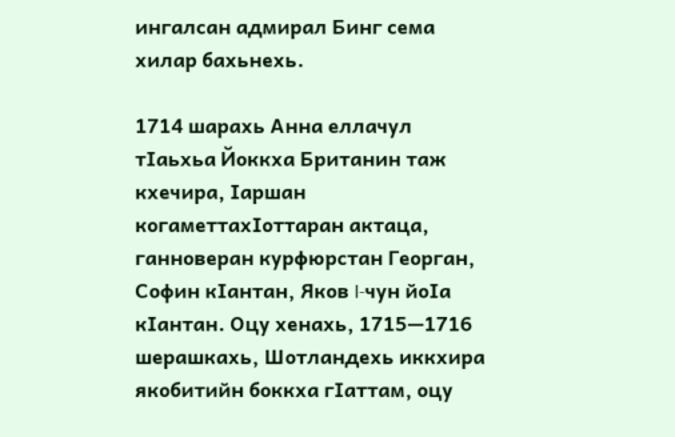ингалсан адмирал Бинг сема хилар бахьнехь.

1714 шарахь Анна еллачул тӀаьхьа Йоккха Британин таж кхечира, Ӏаршан когаметтахӀоттаран актаца, ганноверан курфюрстан Георган, Софин кӀантан, Яков I-чун йоӀа кӀантан. Оцу хенахь, 1715—1716 шерашкахь, Шотландехь иккхира якобитийн боккха гӀаттам, оцу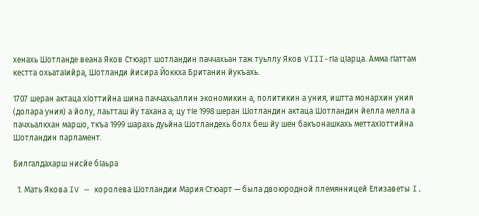хенахь Шотланде веана Яков Стюарт шотландин паччахьан таж туьллу Яков VIII-гӀа цӀарца. Амма гӀаттам кестта охьатаӀийра, Шотланди йисира Йоккха Британин йукъахь.

1707 шеран актаца хӀоттийна шина паччахьаллин экономикин а, политикин а уния, иштта монархин уния (долара уния) а йолу, лаьтташ йу тахана а; цу тӀе 1998 шеран Шотландин актаца Шотландин йелла мелла а пачхьалкхан маршо, ткъа 1999 шарахь дуьйна Шотландехь болх беш йу шен бакъонашкахь меттахӀоттийна Шотландин парламент.

Билгалдахарш нисйе бӀаьра

  1. Мать Якова IV — королева Шотландии Мария Стюарт — была двоюродной племянницей Елизаветы I.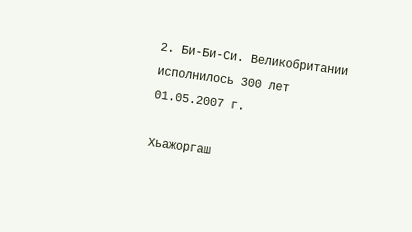2. Би-Би-Си. Великобритании исполнилось 300 лет 01.05.2007 г.

Хьажоргаш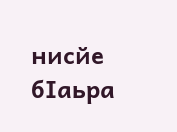нисйе бӀаьра